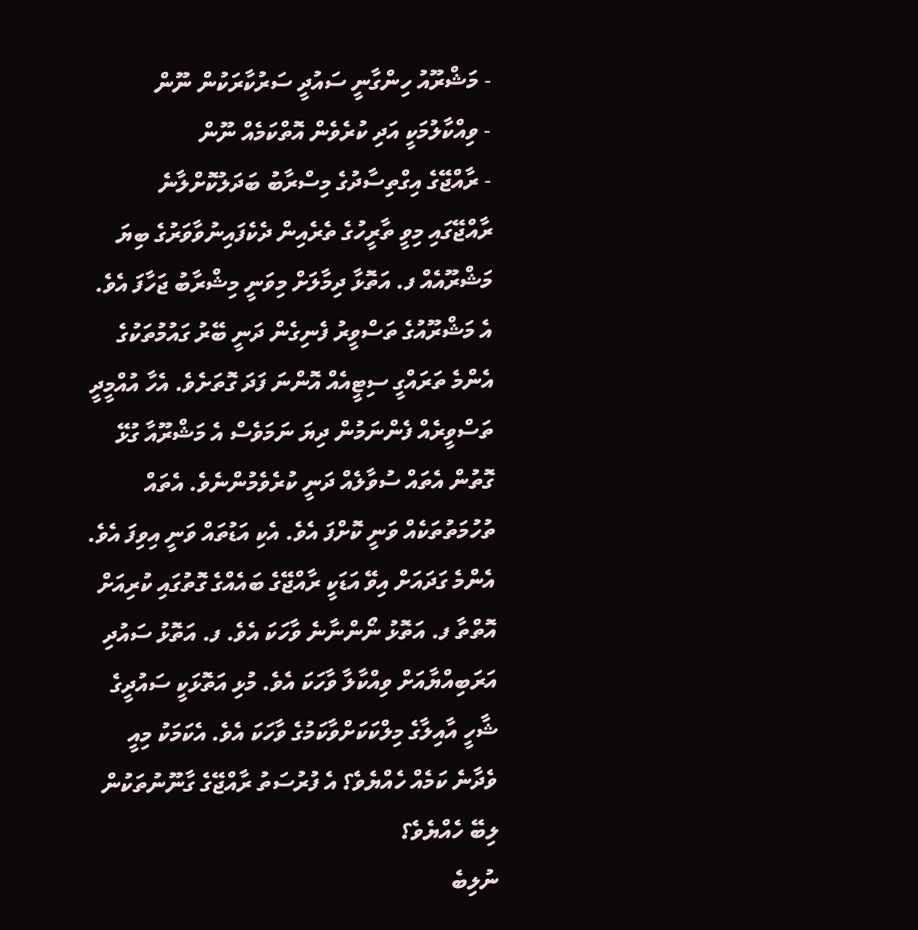- މަޝްރޫއު ހިންގާނީ ސައުދީ ސަރުކާރަކުން ނޫން
- ވިއްކާލުމަކީ އަދި ކުރެވެން އޮތްކަމެއް ނޫން
- ރާއްޖޭގެ އިގްތިސާދުގެ މިސްރާބު ބަދަލުކޮށްލާނެ
ރާއްޖޭގައި މިވީ ތާރީހުގެ ތެރެއިން ދެކެފައިނުވާވަރުގެ ބިޔަ މަޝްރޫއެއް ފ. އަތޮޅާ ދިމާލަށް މިވަނީ މިޝްރާބު ޖަހާފަ އެވެ. އެ މަޝްރޫއުގެ ތަސްވީރު ފެނިގެން ދަނީ ބޭރު ގައުމުތަކުގެ އެންމެ ތަރައްގީ ސިޓީއެއް އޮންނަ ފަދަ ގޮތަށެވެ. އެހާ އުއްމީދީ ތަސްވީރެއް ފެންނަމުން ދިޔަ ނަމަވެސް އެ މަޝްރޫއާ ގުޅޭ ގޮތުން އެތައް ސުވާލެއް ދަނީ ކުރެވެމުންނެވެ. އެތައް ތުހުމަތުތަކެއް ވަނީ ކޮށްފަ އެވެ. އެކި އަޑުތައް ވަނީ އިވިފަ އެވެ.
އެންމެ ގަދައަށް އިވޭ އަޑަކީ ރާއްޖޭގެ ބައެއްގެ ގޮތުގައި ކުރިއަށް އޮތްތާ ފ. އަތޮޅު ނޯންނާނެ ވާހަކަ އެވެ. ފ. އަތޮޅު ސައުދި އަރަބިއްޔާއަށް ވިއްކާލާ ވާހަކަ އެވެ. މުޅި އަތޮޅަކީ ސައުދީގެ ޝާހީ އާއިލާގެ މިލްކަކަށްވާކަމުގެ ވާހަކަ އެވެ. އެކަމަކު މިއީ ވެދާނެ ކަމެއް ހެއްޔެވެ؟ އެ ފުރުސަތު ރާއްޖޭގެ ގާނޫނުތަކުން ލިބޭ ހެއްޔެވެ؟
ނުލިބެ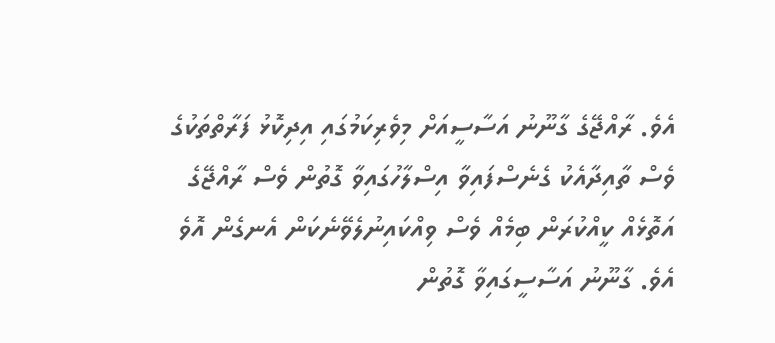އެވެ. ރާއްޖޭގެ ގާނޫނު އަސާސީއަށް މިވެރިކަމުގައި އިދިކޮޅު ފަރާތްތަކުގެ ވެސް ތާއިދާއެކު ގެނެސްފައިވާ އިސްލާހުގައިވާ ގޮތުން ވެސް ރާއްޖޭގެ އަތޮޅެއް ކީއްކުރަން ބިމެއް ވެސް ވިއްކައިނުލެވޭނެކަން އެނގެން އޮވެ އެވެ. ގާނޫނު އަސާސީގައިވާ ގޮތުން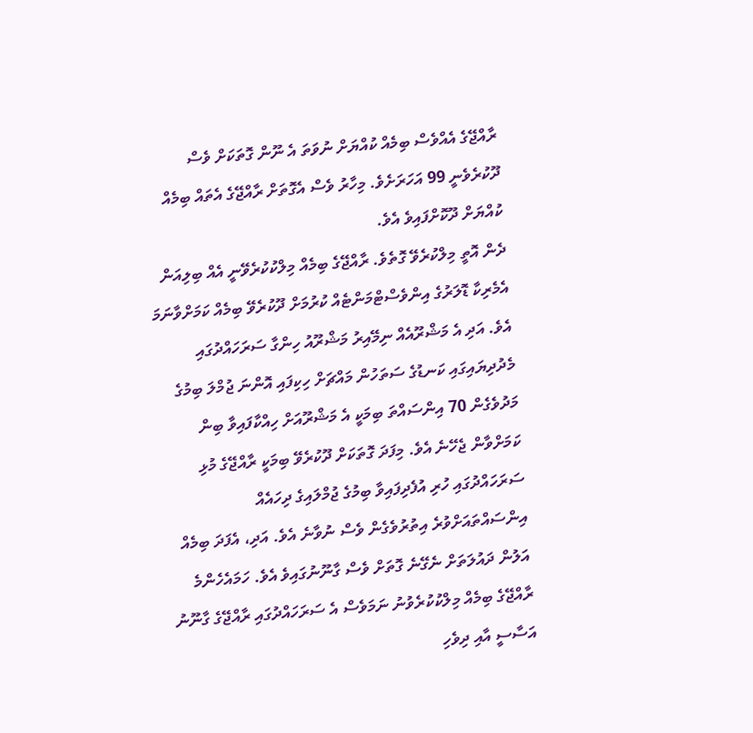ރާއްޖޭގެ އެއްވެސް ބިމެއް ކުއްޔަށް ނުވަތަ އެ ނޫން ގޮތަކަށް ވެސް ދޫކުރެވެނީ 99 އަހަރަށެވެ. މިހާރު ވެސް އެގޮތަށް ރާއްޖޭގެ އެތައް ބިމެއް ކުއްޔަށް ދޫކޮށްފައިވެ އެވެ.
ދެން އޮތީ މިލްކުރެވޭ ގޮތެވެ. ރާއްޖޭގެ ބިމެއް މިލްކުކުރެވޭނީ އެއް ބިލިއަން އެމެރިކާ ޑޮލަރުގެ އިންވެސްޓްމަންޓެއް ކުރުމަށް ދޫކުރެވޭ ބިމެއް ކަމަށްވާނަމަ އެވެ. އަދި އެ މަޝްރޫއެއް ނިމޭއިރު މަޝްރޫއު ހިންގާ ސަރަހައްދުގައި މެދުދިޔައިގައި ކަނޑުގެ ސަތަހުން މައްޗަށް ހިކިފައި އޮންނަ ޖުމްލަ ބިމުގެ މަދުވެގެން 70 އިންސައްތަ ބިމަކީ އެ މަޝްރޫއަށް ހިއްކާފައިވާ ބިން ކަމަށްވާން ޖެހޭނެ އެވެ. މިފަދަ ގޮތަކަށް ދޫކުރެވޭ ބިމަކީ ރާއްޖޭގެ މުޅި ސަރަހައްދުގައި ހުރި އުފެދިފައިވާ ބިމުގެ ޖުމްލައިގެ ދިހައެއް އިންސައްތައަށްވުރެ އިތުރުވެގެން ވެސް ނުވާނެ އެވެ. އަދި، އެފަދަ ބިމެއް އަލުން ދައުލަތަށް ނެގޭނެ ގޮތަށް ވެސް ގާނޫނުގައިވެ އެވެ. ހަމައެހެންމެ ރާއްޖޭގެ ބިމެއް މިލްކުކުރެވުނު ނަމަވެސް އެ ސަރަހައްދުގައި ރާއްޖޭގެ ގާނޫނު އަސާސީ އާއި ދިވެހި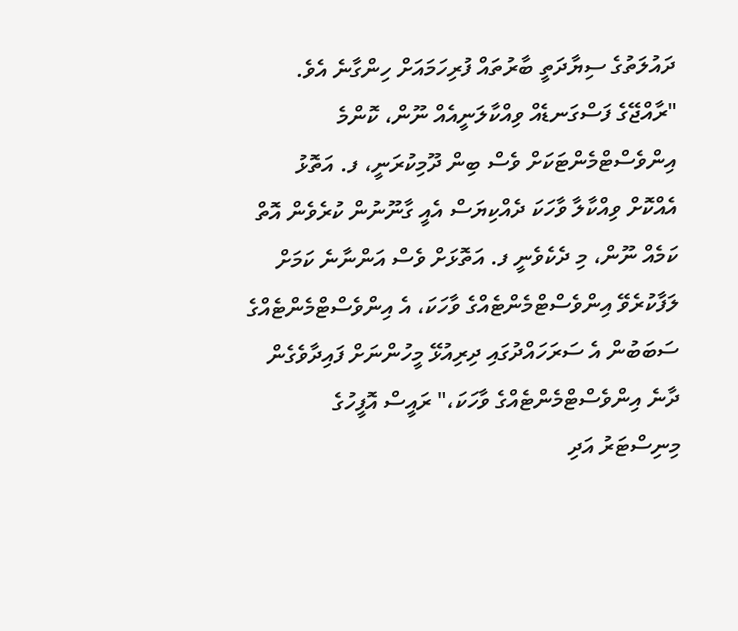ދައުލަތުގެ ސިޔާދަތީ ބާރުތައް ފުރިހަމައަށް ހިންގާނެ އެވެ.
"ރާއްޖޭގެ ފަސްގަނޑެއް ވިއްކާލަނީއެއް ނޫން، ކޮންމެ އިންވެސްޓްމެންޓަކަށް ވެސް ބިން ދޫމިކުރަނީ، ފ. އަތޮޅު އެއްކޮށް ވިއްކާލާ ވާހަކަ ދެއްކިޔަސް އެއީ ގާނޫނުން ކުރެވެން އޮތް ކަމެއް ނޫން، މި ދެކެވެނީ ފ. އަތޮޅަށް ވެސް އަންނާނެ ކަމަށް ލަފާކުރެވޭ އިންވެސްޓްމެންޓެއްގެ ވާހަކަ، އެ އިންވެސްޓްމެންޓެއްގެ ސަބަބުން އެ ސަރަހައްދުގައި ދިރިއުޅޭ މީހުންނަށް ފައިދާވެގެން ދާނެ އިންވެސްޓްމެންޓެއްގެ ވާހަކަ،" ރައީސް އޮފީހުގެ މިނިސްޓަރު އަދި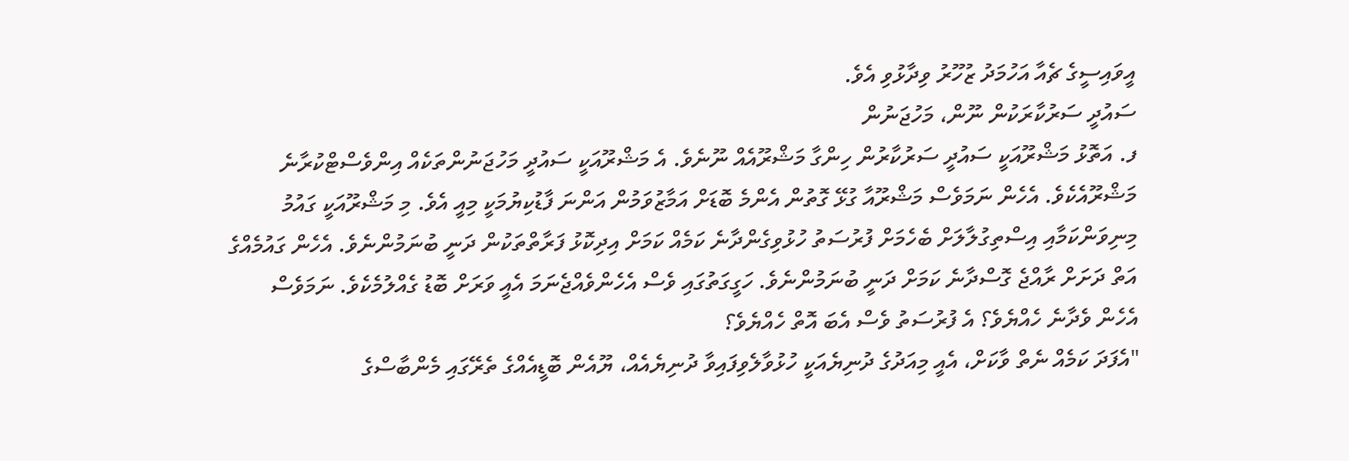އީވައިސީގެ ޗެއާ އަހުމަދު ޒުހޫރު ވިދާޅުވި އެވެ.
ސައުދީ ސަރުކާރަކުން ނޫން، މަހުޖަނުން
ފ. އަތޮޅު މަޝްރޫއަކީ ސައުދީ ސަރުކާރުން ހިންގާ މަޝްރޫއެއް ނޫނެވެ. އެ މަޝްރޫއަކީ ސައުދީ މަހުޖަނުންތަކެއް އިންވެސްޓްކުރާނެ މަޝްރޫއެކެވެ. އެހެން ނަމަވެސް މަޝްރޫއާ ގުޅޭ ގޮތުން އެންމެ ބޮޑަށް އަމާޒުވަމުން އަންނަ ފާޑުކިޔުމަކީ މިއީ އެވެ. މި މަޝްރޫއަކީ ގައުމު މިނިވަންކަމާއި އިސްތިގުލާލަށް ބެހެމަށް ފުރުސަތު ހުޅުވިގެންދާނެ ކަމެއް ކަމަށް އިދިކޮޅު ފަރާތްތަކުން ދަނީ ބުނަމުންނެވެ. އެހެން ގައުމެއްގެ އަތް ދަށަށް ރާއްޖެ ގޮސްދާނެ ކަމަށް ދަނީ ބުނަމުންނެވެ. ހަގީގަތުގައި ވެސް އެހެންވެއްޖެނަމަ އެއީ ވަރަށް ބޮޑު ގެއްލުމެކެވެ. ނަމަވެސް އެހެން ވެދާނެ ހެއްޔެވެ؟ އެ ފުރުސަތު ވެސް އެބަ އޮތް ހެއްޔެވެ؟
"އެފަދަ ކަމެއް ނެތް ވާކަށް، އެއީ މިއަދުގެ ދުނިޔެއަކީ ހުޅުވާލެވިފައިވާ ދުނިޔެއެއް، ޔޫއެން ބޮޑީއެއްގެ ތެރޭގައި މެންބާސްގެ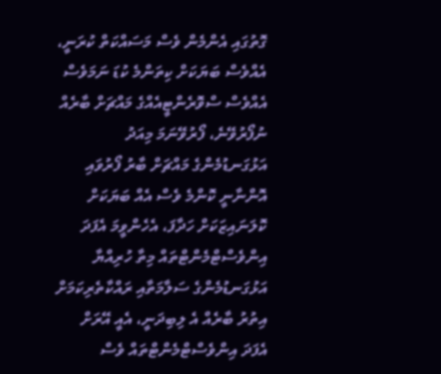ގޮތުގައި އެންމެން ވެސް މަސައްކަތް ކުރަނީ، އެއްވެސް ބަޔަކަށް ކިތަންމެ ކުޑަ ނަމަވެސް އެއްވެސް ސްވޮރެންޓީއެއްގެ މައްޗަށް ބާރެއް ނުފޯރުވޭނެ، ފޯރުވޭނަމަ މިއަދު އަޅުގަނޑުމެންގެ މައްޗަށް ބާރު ފޯރުވައި އޮންނާނީ ކޮންމެ ވެސް އެއް ބަޔަކަށް ކޮލަނައިޒަކަށް ހަދާފަ، އެހެންވީމަ އެފަދަ އިންވެސްޓްމެންޓްތައް މިތާ ހުރިއްޔާ އަޅުގަނޑުމެންގެ ސަލާމަތާއި ރައްކާތެރިކަމަށް އިތުރު ބާރެއް އެ ލިބިދަނީ، އެއީ އޭރަށް އެފަދަ އިންވެސްޓްމެންޓްތައް ވެސް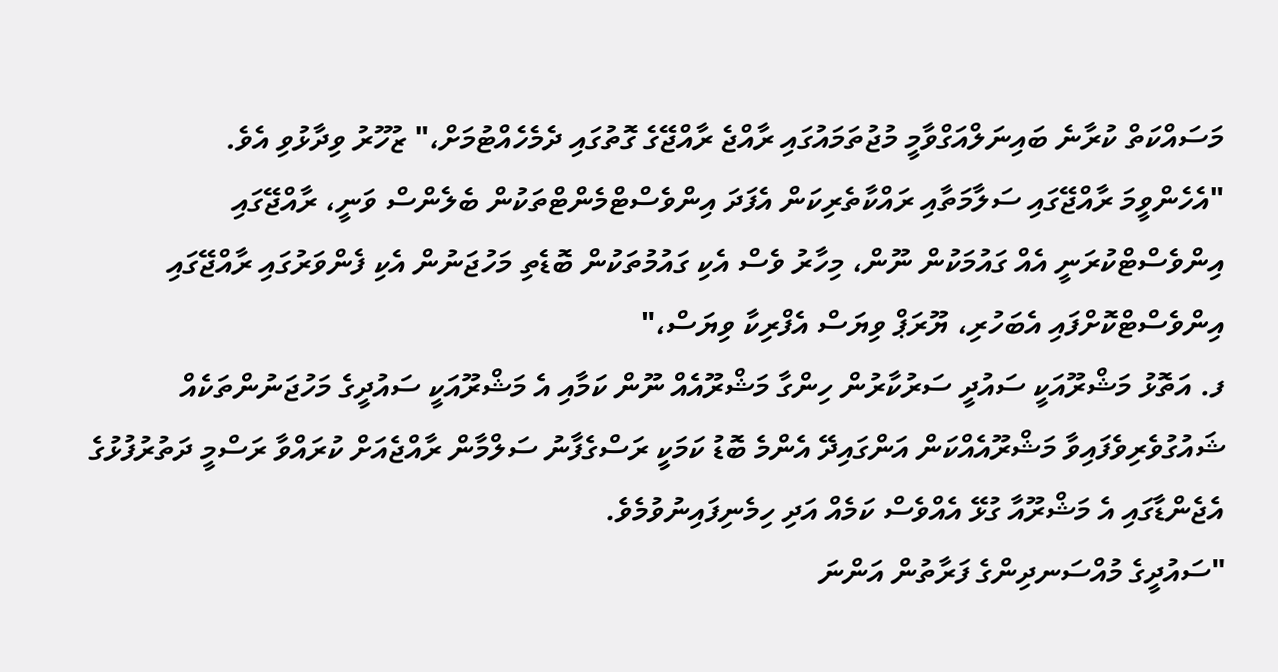މަސައްކަތް ކުރާނެ ބައިނަލްއަގްވާމީ މުޖުތަމައުގައި ރާއްޖެ ރާއްޖޭގެ ގޮތުގައި ދެމެހެއްޓުމަށް،" ޒުހޫރު ވިދާޅުވި އެވެ.
"އެހެންވީމަ ރާއްޖޭގައި ސަލާމަތާއި ރައްކާތެރިކަން އެފަދަ އިންވެސްޓްމެންޓްތަކުން ބެލެންސް ވަނީ، ރާއްޖޭގައި އިންވެސްޓްކުރަނީ އެއް ގައުމަކުން ނޫން، މިހާރު ވެސް އެކި ގައުމުތަކުން ބޮޑެތި މަހުޖަނުން އެކި ފެންވަރުގައި ރާއްޖޭގައި އިންވެސްޓްކޮށްފައި އެބަހުރި، ޔޫރަޕް ވިޔަސް އެފްރިކާ ވިޔަސް،"
ފ. އަތޮޅު މަޝްރޫއަކީ ސައުދީ ސަރުކާރުން ހިންގާ މަޝްރޫއެއް ނޫން ކަމާއި އެ މަޝްރޫއަކީ ސައުދީގެ މަހުޖަނުންތަކެއް ޝައުގުވެރިވެފައިވާ މަޝްރޫއެއްކަން އަންގައިދޭ އެންމެ ބޮޑު ކަމަކީ ރަސްގެފާނު ސަލްމާން ރާއްޖެއަށް ކުރައްވާ ރަސްމީ ދަތުރުފުޅުގެ އެޖެންޑާގައި އެ މަޝްރޫއާ ގުޅޭ އެއްވެސް ކަމެއް އަދި ހިމެނިފައިނުވުމެވެ.
"ސައުދީގެ މުއްސަނދިންގެ ފަރާތުން އަންނަ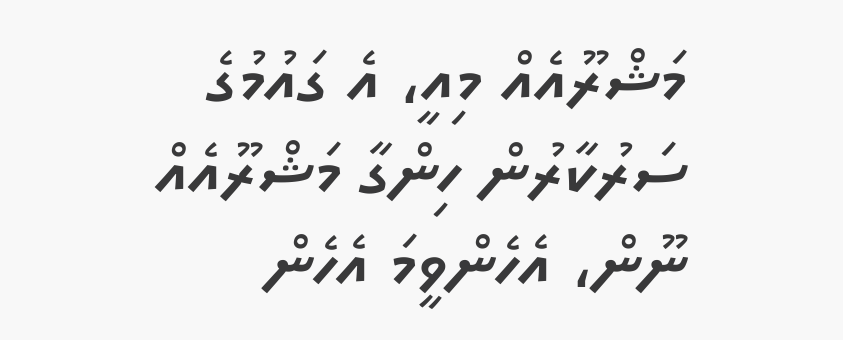މަޝްރޫއެއް މިއީ، އެ ގައުމުގެ ސަރުކާރުން ހިންގާ މަޝްރޫއެއް ނޫން، އެހެންވީމަ އެހެން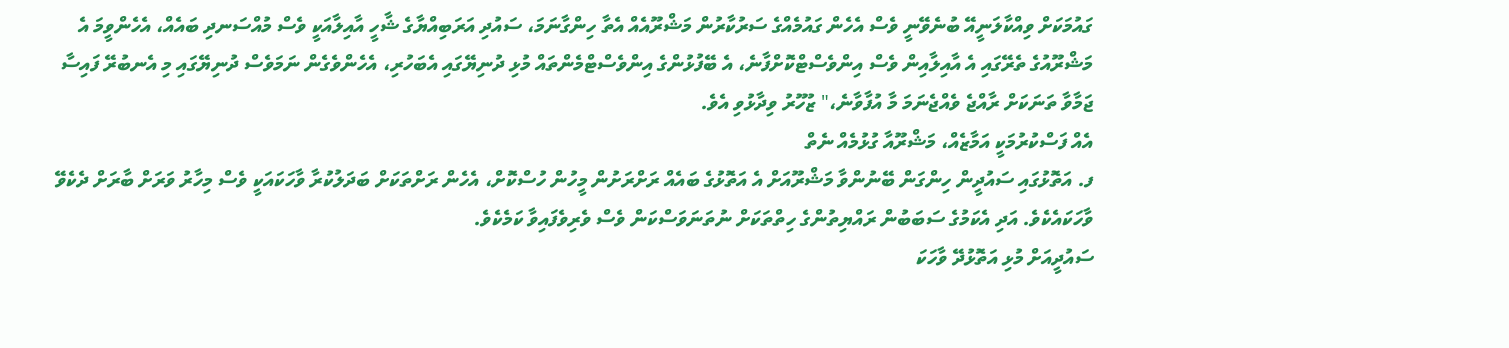ގައުމަކަށް ވިއްކާލަނީއޭ ބުނެވޭނީ ވެސް އެހެން ގައުމެއްގެ ސަރުކާރުން މަޝްރޫއެއް އެތާ ހިންގާނަމަ، ސައުދި އަރަބިއްޔާގެ ޝާހީ އާއިލާއަކީ ވެސް މުއްސަނދި ބައެއް، އެހެންވީމަ އެ މަޝްރޫއުގެ ތެރޭގައި އެ އާއިލާއިން ވެސް އިންވެސްޓްކޮށްފާނެ، އެ ބޭފުޅުންގެ އިންވެސްޓްމެންތައް މުޅި ދުނިޔޭގައި އެބަހުރި، އެހެންވެގެން ނަމަވެސް ދުނިޔޭގައި މި އެނބުރޭ ފައިސާ ޖަމާވާ ތަނަކަށް ރާއްޖެ ވެއްޖެނަމަ މާ އުފާވާނެ،" ޒުހޫރު ވިދާޅުވި އެވެ.
އެއް ފަސްކުރުމަކީ އަމާޒެއް، މަޝްރޫއާ ގުޅުމެއް ނެތް
ފ. އަތޮޅުގައި ސައުދީން ހިންގަން ބޭނުންވާ މަޝްރޫއަށް އެ އަތޮޅުގެ ބައެއް ރަށްރަށުން މީހުން ހުސްކޮށް، އެހެން ރަށްތަކަށް ބަދަލުކުރާ ވާހަކައަކީ ވެސް މިހާރު ވަރަށް ބާރަށް ދެކެވޭ ވާހަކައެކެވެ. އަދި އެކަމުގެ ސަބަބުން ރައްޔިތުންގެ ހިތްތަކަށް ނުތަނަވަސްކަން ވެސް ވެރިވެފައިވާ ކަމެކެވެ.
ސައުދީއަށް މުޅި އަތޮޅުދޭ ވާހަކަ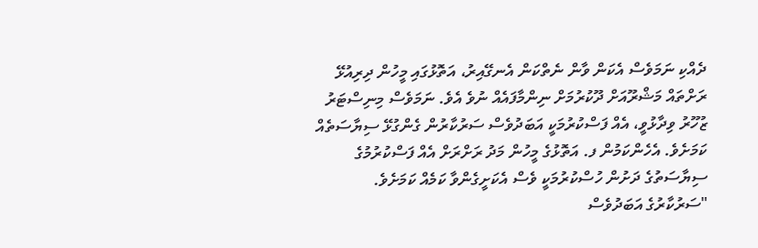ދެއްކި ނަމަވެސް އެކަން ވާން ނެތްކަން އެނގޭއިރު، އަތޮޅުގައި މީހުން ދިރިއުޅޭ ރަށްތައް މަޝްރޫއަށް ދޫކުރުމަށް ނިންމާފައެއް ނުވެ އެވެ. ނަމަވެސް މިނިސްޓަރު ޒުހޫރު ވިދާޅުވީ، އެއް ފަސްކުރުމަކީ އަބަދުވެސް ސަރުކާރުން ގެންގުޅޭ ސިޔާސަތެއް ކަމަށެވެ. އެހެންކަމުން ފ. އަތޮޅުގެ މީހުން މަދު ރަށްރަށް އެއް ފަސްކުރުމުގެ ސިޔާސަތުގެ ދަށުން ހުސްކުރުމަކީ ވެސް އެކަށީގެންވާ ކަމެއް ކަމަށެވެ.
"ސަރުކާރުގެ އަބަދުވެސް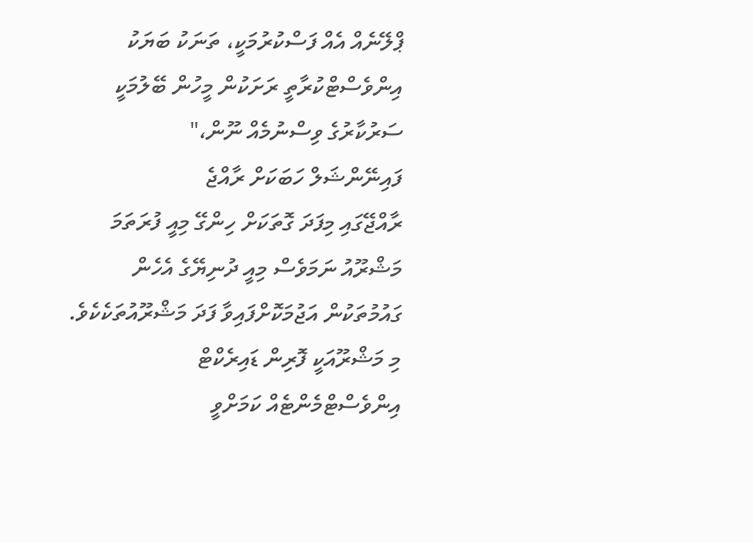ޕްލޭނެއް އެއް ފަސްކުރުމަކީ، ތަނަކު ބަޔަކު އިންވެސްޓްކުރާތީ ރަށަކުން މީހުން ބޭލުމަކީ ސަރުކާރުގެ ވިސްނުމެއް ނޫން،"
ފައިނޭންޝަލް ހަބަކަށް ރާއްޖެ
ރާއްޖޭގައި މިފަދަ ގޮތަކަށް ހިންގޭ މިއީ ފުރަތަމަ މަޝްރޫއު ނަމަވެސް މިއީ ދުނިޔޭގެ އެހެން ގައުމުތަކުން އަޖުމަކޮށްފައިވާ ފަދަ މަޝްރޫއުތަކެކެވެ. މި މަޝްރޫއަކީ ފޮރިން ޑައިރެކްޓް އިންވެސްޓްމެންޓެއް ކަމަށްވީ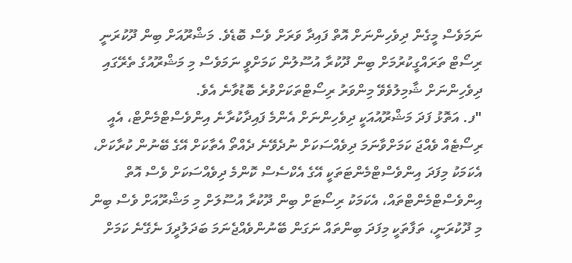ނަމަވެސް މީގެން ދިވެހިންނަށް އޮތް ފައިދާ ވަރަށް ވެސް ބޮޑެވެ. މަޝްރޫއަށް ބިން ދޫކުރަނީ ރިސޯޓް ތަރައްގީކުރުމަށް ބިން ދޫކުރާ އުސޫލުން ކަމަށްވީ ނަމަވެސް މި މަޝްރޫއުގެ ތެރޭގައި ދިވެހިންނަށް ޝާމިލުވެވޭ މިންވަރު ރިސޯޓްތަކަށްވުރެ ބޮޑުވާނެ އެވެ.
"ފ. އަތޮޅު ފަދަ މަޝްރޫއުއަކީ ދިވެހިންނަށް އެންމެ ފައިދާކުރާނެ އިންވެސްޓްމެންޓް، އެއީ ރިސޯޓެއް ވެއްޖަ ކަމަށްވާނަމަ ދިވެއްސަކަށް ނުދެވޭނެ ދެއްތޯ އެތާކަށް އޭގެ ބޭނުން ކުރާކަށް، އެކަމަކު މިފަދަ އިންވެސްޓްމެންޓަތަކީ އޭގެ އެކްސެސް ކޮންމެ ދިވެއްސަކަށް ވެސް އޮތް އިންވެސްޓްމެންޓްތައް، އެކަމަކު ރިސޯޓަށް ބިން ދޫކުރާ އުސޫލަށް މި މަޝްރޫއަށް ވެސް ބިން މި ދޫކުރަނީ، ތަފާތަކީ މިފަދަ ބިންތައް ނަގަން ބޭނުންވެއްޖެނަމަ ބަދަލުދީފަ ނެގޭނެ ކަމަށް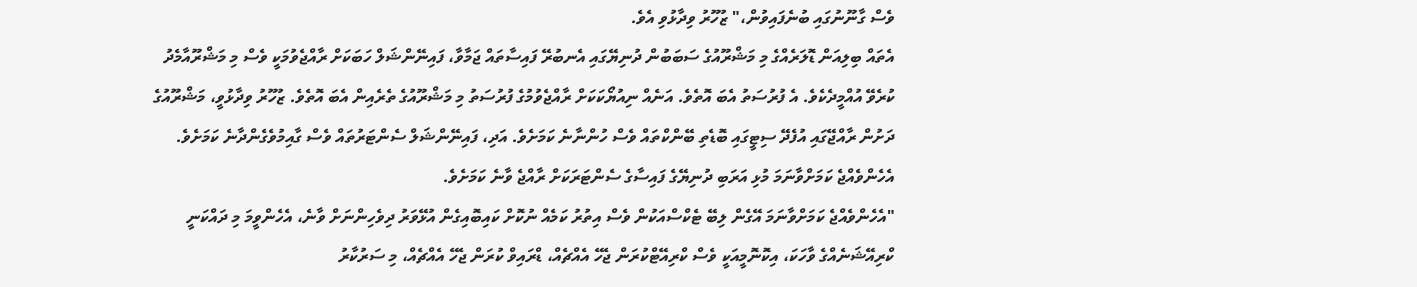ވެސް ގާނޫނުގައި ބުނެފައިވުން،" ޒުހޫރު ވިދާޅުވި އެވެ.
އެތައް ބިލިއަން ޑޮލަރެއްގެ މި މަޝްރޫއުގެ ސަބަބުން ދުނިޔޭގައި އެނބުރޭ ފައިސާތައް ޖަމާވާ، ފައިނޭންޝަލް ހަބަކަށް ރާއްޖެވުމަކީ ވެސް މި މަޝްރޫއާމެދު ކުރެވޭ އުއްމީދެކެވެ. އެ ފުރުސަތު އެބަ އޮތެވެ. އަނެއް ނިއުޔޯކަކަށް ރާއްޖެވުމުގެ ފުރުސަތު މި މަޝްރޫއުގެ ތެރެއިން އެބަ އޮތެވެ. ޒުހޫރު ވިދާޅުވީ، މަޝްރޫއުގެ ދަށުން ރާއްޖޭގައި އުފެދޭ ސިޓީގައި ބޮޑެތި ބޭންކްތައް ވެސް ހުންނާނެ ކަމަށެވެ. އަދި، ފައިނޭންޝަލް ސެންޓަރުތައް ވެސް ގާއިމުވެގެންދާނެ ކަމަށެވެ. އެހެންވެއްޖެ ކަމަށްވާނަމަ މުޅި އަރަބި ދުނިޔޭގެ ފައިސާގެ ސެންޓަރަކަށް ރާއްޖެ ވާނެ ކަމަށެވެ.
"އެހެންވެއްޖެ ކަމަށްވާނަމަ އޭގެން ލިބޭ ޓެކްސްއަކުން ވެސް އިތުރު ކަމެއް ނުކޮށް ކައިބޮއިގެން އުޅޭވަރު ދިވެހިންނަށް ވާނެ، އެހެންވީމަ މި ދައްކަނީ ކްރިއޭޝަނެއްގެ ވާހަކަ، އިކޮނޮމީއަކީ ވެސް ކްރިއޭޓްކުރަން ޖެހޭ އެއްޗެއް، ޑްރައިވް ކުރަން ޖެހޭ އެއްޗެއް، މި ސަރުކާރު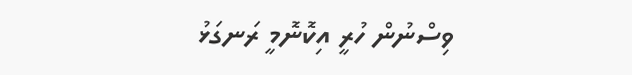ވިސްނުން ހުރީ އިކޮނޮމީ ރަނގަޅު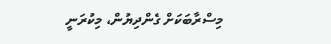މިސްރާބަކަށް ގެންދިޔުން، މިކުރަނީ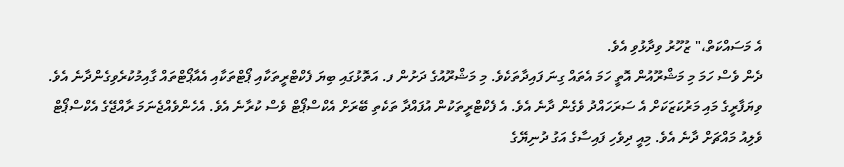އެ މަސައްކަތް،" ޒުހޫރު ވިދާޅުވި އެވެ.
ދެން ވެސް ހަމަ މި މަޝްރޫއުން އޮތީ ހަމަ އެތައް ގިނަ ފައިދާތަކެވެ. މި މަޝްރޫއުގެ ދަށުން ފ. އަތޮޅުގައި ބިޔަ ފެކްޓްރީތަކާއި ޕޯޓްތަކާއި އެއާޕޯޓްތައް ގާއިމުކުރެވިގެންދާނެ އެވެ. ވިޔަފާރީގެ މައި މަރުކަޒަކަށް އެ ސަރަހައްދު ވެގެން ދާނެ އެވެ. އެ ފެކްޓްރީތަކުން އުފައްދާ ތަކެތި ބޭރަށް އެކްސްޕޯޓް ވެސް ކުރާނެ އެވެ. އެހެންވެއްޖެނަމަ ރާއްޖޭގެ އެކްސްޕޯޓް ވެލިއު މައްޗަށް ދާނެ އެވެ. މިއީ ދިވެހި ފައިސާގެ އަގު ދުނިޔޭގެ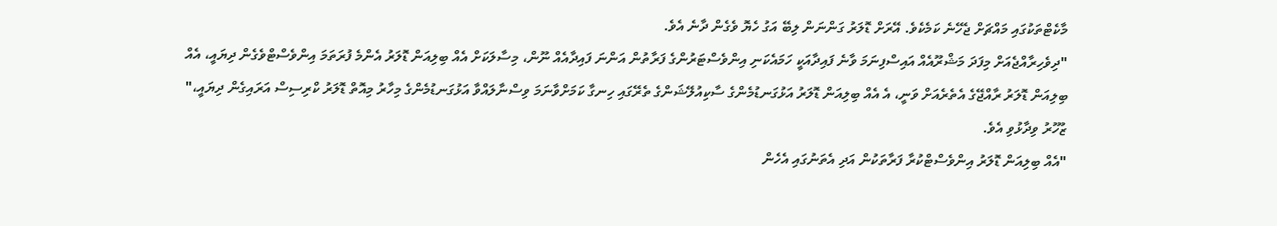މާކެޓްތަކުގައި މައްޗަށް ޖެހޭނެ ކަމެކެވެ. އޭރަށް ޑޮލަރު ގަންނަން ލިބޭ އަގު ހެޔޮ ވެގެން ދާނެ އެވެ.
"ދިވެހިރާއްޖެއަށް މިފަދަ މަޝްރޫއެއް އައިސްފިނަމަ ވާނެ ފައިދާއަކީ ހަމައެކަނި އިންވެސްޓަރުންގެ ފަރާތުން އަންނަ ފައިދާއެއް ނޫން، މިސާލަކަށް އެއް ބިލިއަން ޑޮލަރު އެންމެ ފުރަތަމަ އިންވެސްޓްވެގެން ދިޔައީ، އެއް ބިލިއަން ޑޮލަރު ރާއްޖޭގެ އެތެރެއަށް ވަނީ، އެ އެއް ބިލިއަން ޑޮލަރު އަޅުގަނޑުމެންގެ ސާކިއުލޭޝަންގެ ތެރޭގައި ހިނގާ ކަމަށްވާނަމަ ވިސްނާލައްވާ އަޅުގަނޑުމެންގެ މިހާރު މިއޮތް ޑޮލަރު ކްރިސިސް އަރައިގެން ދިޔައީ،" ޒުހޫރު ވިދާޅުވި އެވެ.
"އެއް ބިލިއަން ޑޮލަރު އިންވެސްޓްކުރާ ފަރާތަކުން އަދި އެތަނުގައި އެހެން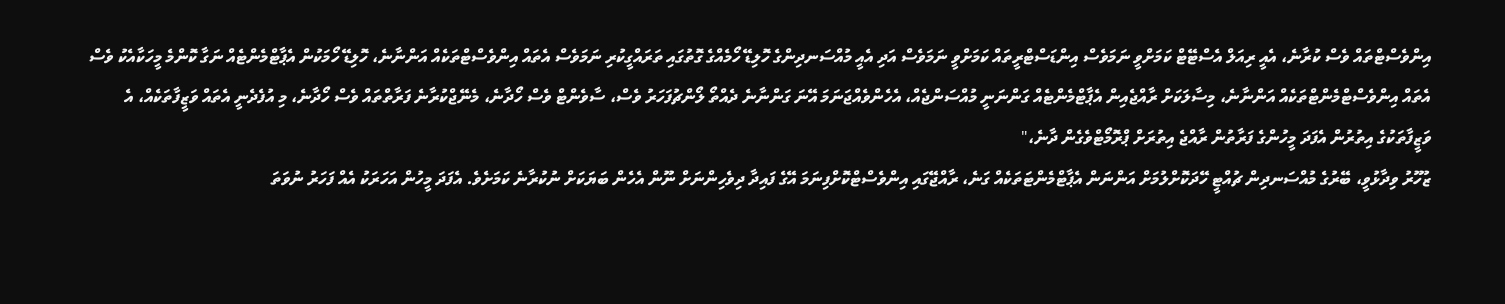އިންވެސްޓްތައް ވެސް ކުރާނެ، އެއީ ރިއަލް އެސްޓޭޓް ކަމަށްވީ ނަމަވެސް އިންޑަސްޓްރީތައް ކަމަށްވީ ނަމަވެސް އަދި އެއީ މުއްސަނދިންގެ ހޮލިޑޭ ހޯމެއްގެ ގޮތުގައި ތަރައްގީކުރި ނަމަވެސް އެތައް އިންވެސްޓްތަކެއް އަންނާނެ، ހޮލިޑޭ ހޯމަކުން އެޕާޓްމެންޓެއް ނަގާ ކޮންމެ މީހަކާއެކު ވެސް އެތައް އިންވެސްޓްމެންޓްތަކެއް އަންނާނެ، މިސާލަކަށް ރާއްޖެއިން އެޕާޓްމެންޓެއް ގަންނަނީ މުއްސަންޖެއް، އެހެންވެއްޖަނަމަ އޭނަ ގަންނާނެ ދެއްތޯ ލޯންޗުފަހަރު ވެސް، ސާވެންޓް ވެސް ހޯދާނެ، މެނޭޖްކުރާނެ ފަރާތްތައް ވެސް ހޯދާނެ، މި އުފެދެނީ އެތައް ވަޒީފާތަކެއް، އެ ވަޒީފާތަކުގެ އިތުރުން އެފަދަ މީހުންގެ ފަރާތުން ރާއްޖެ އިތުރަށް ޕްރޮމޯޓްވެގެން ދާނެ،"
ޒުހޫރު ވިދާޅުވީ، ބޭރުގެ މުއްސަނދިން ޗުއްޓީ ހޭދަކޮށްލުމަށް އަންނަން އެޕާޓްމެންޓަތަކެއް ގަނެ، ރާއްޖޭގައި އިންވެސްޓްކޮށްފިނަމަ އޭގެ ފައިދާ ދިވެހިންނަށް ނޫން އެހެން ބަޔަކަށް ނުކުރާނެ ކަމަށެވެ. އެފަދަ މީހުން އަހަރަކު އެއް ފަހަރު ނުވަތަ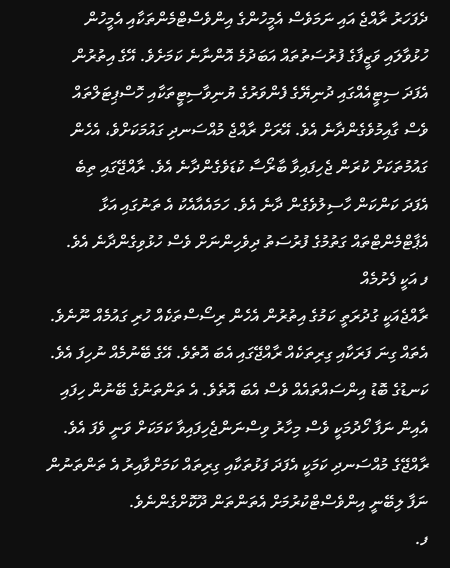ދެފަހަރު ރާއްޖެ އައި ނަމަވެސް އެމީހުންގެ އިންވެސްޓްމެންތަކާއި އެމީހުން ހުޅުވާލައި ވަޒީފާގެ ފުރުސަތުތައް އަބަދުމެ އޮންނާނެ ކަމަށެވެ. އޭގެ އިތުރުން އެފަދަ ސިޓީއެއްގައި ދުނިޔޭގެ ފެންވަރުގެ ޔުނިވާސިޓީތަކާއި ހޮސްޕިޓަލްތައް ވެސް ގާއިމުވެގެންދާނެ އެވެ. އޭރަށް ރާއްޖެ މުއްސަނދި ގައުމަކަށްވެ، އެހެން ގައުމުތަކަށް ކުރަން ޖެހިފައިވާ ބާރޯސާ ކުޑަވެގެންދާނެ އެވެ. ރާއްޖޭގައި ތިބެ އެފަދަ ކަންކަން ހާސިލުވެގެން ދާނެ އެވެ. ހަމައެއާއެކު އެ ތަނުގައި އަޅާ އެޕާޓްމެންޓްތައް ގަތުމުގެ ފުރުސަތު ދިވެހިންނަށް ވެސް ހުޅުވިގެންދާނެ އެވެ.
ފ އަކީ ފެށުމެއް
ރާއްޖެއަކީ ގުދުރަތީ ކަމުގެ އިތުރުން އެހެން ރިސޯސްތަކެއް ހުރި ގައުމެއް ނޫނެވެ. އެތައް ގިނަ ފަރަކާއި ގިރިތަކެއް ރާއްޖޭގައި އެބަ އޮތެވެ. އޭގެ ބޭނުމެއް ނުހިފަ އެވެ. ކަނޑުގެ ބޮޑު އިންސައްތައެއް ވެސް އެބަ އޮތެވެ. އެ ތަންތަނުގެ ބޭނުން ހިފައި އެއިން ނަފާ ހޯދުމަކީ ވެސް މިހާރު ވިސްނަންޖެހިފައިވާ ކަމަކަށް ވަނީ ވެފަ އެވެ. ރާއްޖޭގެ މުއްސަނދި ކަމަކީ އެފަދަ ފަޅުތަކާއި ގިރިތައް ކަމަށްވާއިރު އެ ތަންތަނުން ނަފާ ލިބޭނީ އިންވެސްޓްކުރުމަށް އެތަންތަން ދޫކޮށްގެންނެވެ.
ފ.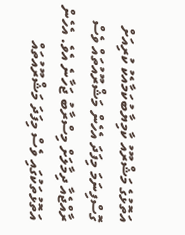އަތޮޅުގެ މަޝްރޫއު ކާމިޔާބުކަމާއެކު ކުރިއަށް ގޮސްފިނަމަ މިފަދަ އެހެން މަޝްރޫއުތައް ވެސް ރާއްޖެއާ ދިމާލަށް މިސްރާބު ޖަހާނެ އެވެ. އެހެން އަތޮޅުތަކުގައި ވެސް މިފަދަ މަޝްރޫއުތައް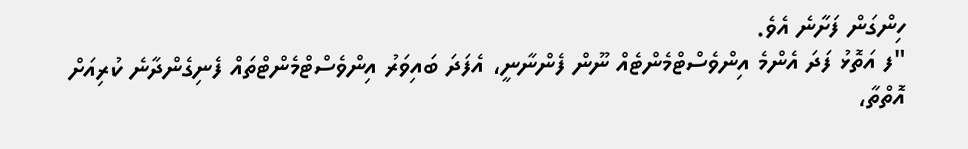ހިންގަން ފަށާނެ އެވެ.
"ފ އަތޮޅު ފަދަ އެންމެ އިންވެސްޓްމެންޓެއް ނޫން ފެންނާނީ، އެފަދަ ބައިވަރު އިންވެސްޓްމެންޓްތައް ފެނިގެންދާނެ ކުރިއަށް އޮތްތާ،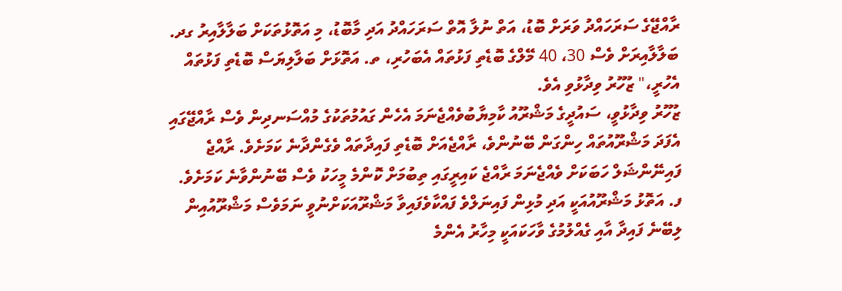ރާއްޖޭގެ ސަރަހައްދު ވަރަށް ބޮޑު، އަތް ނުލާ އޮތް ސަރަހައްދު އަދި މާބޮޑު، މި އަތޮޅުތަކަށް ބަލާލާއިރު ގދ. ބަލާލާއިރަށް ވެސް 30، 40 މޭލްގެ ބޮޑެތި ފަޅުތައް އެބަހުރި، ތ. އަތޮޅަށް ބަލާލިޔަސް ބޮޑެތި ފަޅުތައް އެހުރީ،" ޒުހޫރު ވިދާޅުވި އެވެ.
ޒުހޫރު ވިދާޅުވީ، ސައުދީގެ މަޝްރޫއު ކާމިޔާބުވެއްޖެނަމަ އެހެން ގައުމުތަކުގެ މުއްސަނދިން ވެސް ރާއްޖޭގައި އެފަދަ މަޝްރޫއުތައް ހިންގަން ބޭނުންވެ، ރާއްޖެއަށް ބޮޑެތި ފައިދާތައް ވެގެންދާނެ ކަމަށެވެ. ރާއްޖެ ފައިނޭންޝަލް ހަބަކަށް ވެއްޖެނަމަ ރާއްޖެ ކައިރީގައި ތިބުމަށް ކޮންމެ މީހަކު ވެސް ބޭނުންވާނެ ކަމަށެވެ.
ފ. އަތޮޅު މަޝްރޫއުއަކީ އަދި މުޅިން ފައިނަލްވެ ފައްކާވެފައިވާ މަޝްރޫއަކަށްނުވީ ނަމަވެސް މަޝްރޫއުއިން ލިބޭނެ ފައިދާ އާއި ގެއްލުމުގެ ވާހަކައަކީ މިހާރު އެންމެ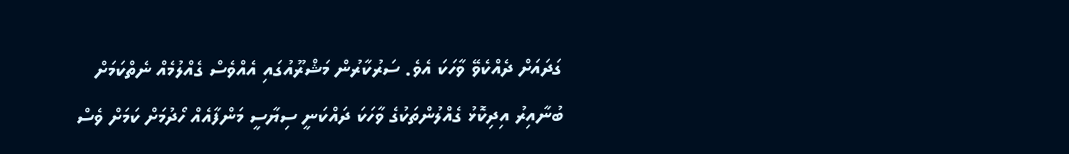ގަދައަށް ދެއްކެވޭ ވާހަކަ އެވެ. ސަރުކާރުން މަޝްރޫއުގައި އެއްވެސް ގެއްލުމެއް ނެތްކަމަށް ބުނާއިރު އިދިކޮޅު ގެއްލުންތަކުގެ ވާހަކަ ދައްކަނީ ސިޔާސީ މަންފާއެއް ހޯދުމަށް ކަމަށް ވެސް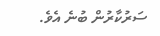ސަރުކާރުން ބުނެ އެވެ.